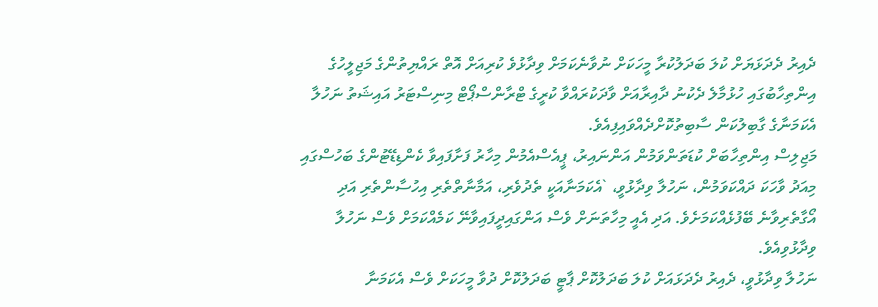ދެއިރު ދެދަޅަޔަށް ކުލަ ބަދަލުކުރާ މީހަކަށް ނުވާނެކަމަށް ވިދާޅުވެ ކުރިއަށް އޮތް ރައްޔިތުންގެ މަޖިލީހުގެ އިންތިހާބުގައި ހުޅުމާލެ ދެކުނު ދާއިރާއަށް ވާދަކުރައްވާ ކުރީގެ ޓްރާންސްޕޯޓް މިނިސްޓަރު އައިޝަތު ނަހުލާ އެކަމަނާގެ ގާބިލުކަން ސާބިތުކޮށްދެއްވައިފިއެވެ.
މަޖިލިސް އިންތިހާބަށް ކުޑަތަންވަމުން އަންނައިރު، ޕީއެސްއެމުން މިހާރު ފަށާފައިވާ ކެންޑިޑޭޓުންގެ ބަހުސްގައި މިއަދު ވާހަކަ ދައްކަވަމުން، ނަހުލާ ވިދާޅުވީ، `އެކަމަނާއަކީ ތެދުވެރި، އަމާނާތްތެރި އިހުސާންތެރި އަދި އޯގާތެރިވާނެ ބޭފުޅެއްކަމަށެވެ. އަދި އެއީ މިހާތަނަށް ވެސް އަންގައިދީފައިވާނޭ ކަމެއްކަމަށް ވެސް ނަހުލާ ވިދާޅުވިއެވެ.
ނަހުލާ ވިދާޅުވީ، ދެއިރު ދެދަޅައަށް ކުލަ ބަދަލުކޮށް ޕާޓީ ބަދަލުކޮށް ދުވާ މީހަކަށް ވެސް އެކަމަނާ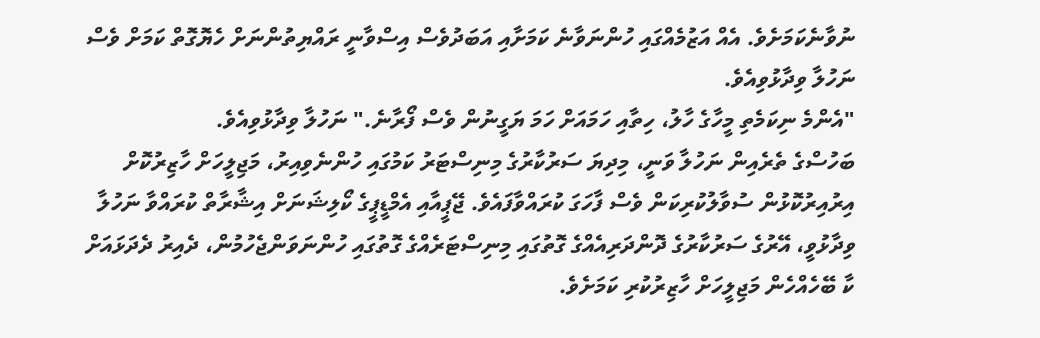ނުވާނެކަމަށެވެ. އެއް އަޒުމެއްގައި ހުންނަވާނެ ކަމަށާއި އަބަދުވެސް އިސްވާނީ ރައްޔިތުންނަށް ހެޔޮގޮތް ކަމަށް ވެސް ނަހުލާ ވިދާޅުވިއެވެ.
"އެންމެ ނިކަމެތި މީހާގެ ހާލު، ހިތާއި ހަމައަށް ހަމަ ޔަގީނުން ވެސް ފޯރާނެ." ނަހުލާ ވިދާޅުވިއެވެ.
ބަހުސްގެ ތެރެއިން ނަހުލާ ވަނީ، މިދިޔަ ސަރުކާރުގެ މިނިސްޓަރު ކަމުގައި ހުންނެވިއިރު، މަޖިލީހަށް ހާޒިރުކޮށް އިރުއިރުކޮޅުން ސުވާލުކުރިކަން ވެސް ފާހަގަ ކުރައްވާފައެވެ. ޖޭޕީއާއި އެމްޑީޕީގެ ކޯލިޝަނަށް އިޝާރާތް ކުރައްވާ ނަހުލާ ވިދާޅުވީ، އޭރުގެ ސަރުކާރުގެ ދޮންދަރިއެއްގެ ގޮތުގައި މިނިސްޓަރެއްގެ ގޮތުގައި ހުންނަވަންޖެހުމުން، ދެއިރު ދެދަޅައަށް ކާ ބޭހެއްހެން މަޖިލީހަށް ހާޒިރުކުރި ކަމަށެވެ.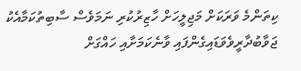ކިތަންމެ ވަރަކަށް މަޖިލީހަށް ހާޒިރުކުރި ނަމަވެސް ސާބިތުކަމާއެކު ޖަވާބުދާރީވެވަޑައިގެންފައި ވާނެކަމަށާއި ހައްގަށް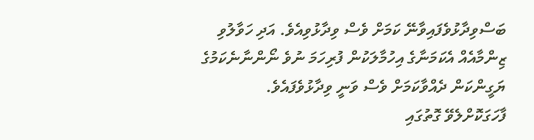ބަސްވިދާޅުވެފައިވާނޭ ކަމަށް ވެސް ވިދާޅުވިއެވެ. އަދި ހަވާލުވި ޒިންމާއެއް އެކަމަނާގެ އިހުމާލަކުން ފުރިހަމަ ނުވެ ނޯންނާނެކަމުގެ ޔަގީންކަން ދެއްވާކަމަށް ވެސް ވަނީ ވިދާޅުވެފައެވެ.
ފާހަގަކޮށްލެވޭ ގޮތުގައި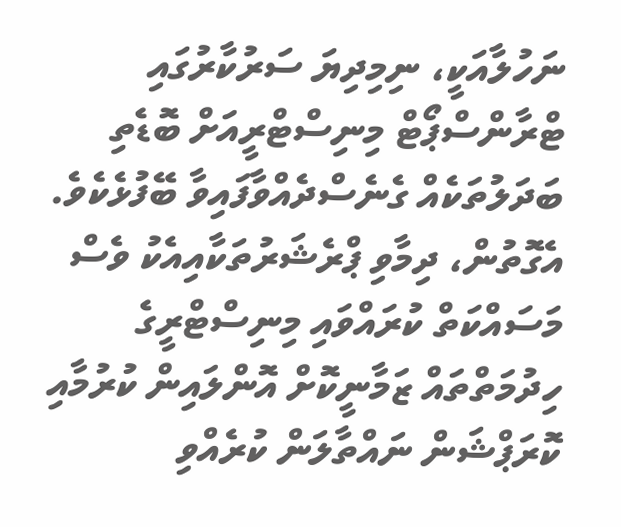ނަހުލާއަކީ، ނިމިދިޔަ ސަރުކާރުގައި ޓްރާންސްޕޯޓް މިނިސްޓްރީއަށް ބޮޑެތި ބަދަލުތަކެއް ގެނެސްދެއްވާފައިވާ ބޭފުޅެކެވެ. އެގޮތުން، ދިމާވި ޕްރެޝަރުތަކާއިއެކު ވެސް މަސައްކަތް ކުރައްވައި މިނިސްޓްރީގެ ހިދުމަތްތައް ޒަމާނީކޮށް އޮންލައިން ކުރުމާއި ކޮރަޕްޝަން ނައްތާލަން ކުރެއްވި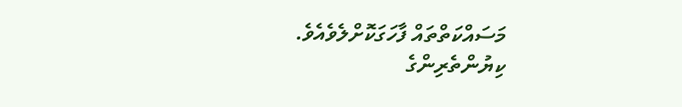މަސައްކަތްތައް ފާހަގަކޮށްލެވެއެވެ.
ކިޔުންތެރިންގެ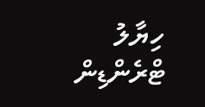ހިޔާލު
ޓްރެންޑިން